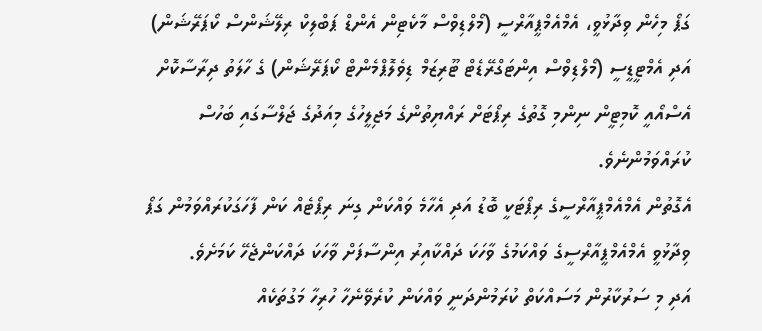ގަޕޯ މިހެން ވިދާޅުވީ، އެމްއެމްޕީއާރްސީ (މޯލްޑިވްސް މާކެޓިން އެންޑް ޕަބްލިކް ރިލޭޝަންސް ކޯޕަރޭޝަން) އަދި އެމްޓީޑީސީ (މޯލްޑިވްސް އިންޓަގްރޭޑެޓް ޓޫރިޒަމް ޑިވެލޮޕްމެންޓް ކޯޕަރޭޝަން) ގެ ހާލަތު ދިރާސާކޮށް އެސްއޯއީ ކޮމިޓީން ނިންމި ގޮތުގެ ރިޕޯޓަށް ރައްޔިތުންގެ މަޖިލީހުގެ މިއަދުގެ ޖަލްސާގައި ބަހުސް ކުރައްވަމުންނެވެ.
އެގޮތުން އެމްއެމްޕީއާރްސީގެ ރިޕޯޓަކީ ބޮޑު އަދި އެހާމެ ވައްކަން ގިނަ ރިޕޯޓެއް ކަން ފާހަގަކުރައްވަމުން ގަޕޯ ވިދާޅުވީ އެމްއެމްޕީއާރްސީގެ ވައްކަމުގެ ވާހަކަ ދައްކާއިރު އިންސާފަށް ވާހަކަ ދައްކަންޖެހޭ ކަމަށެވެ.
އަދި މި ސަރުކާރުން މަސައްކަތް ކުރަމުންދަނީ ވައްކަން ކުރެވޭނެހާ ހުރިހާ މަގުތަކެއް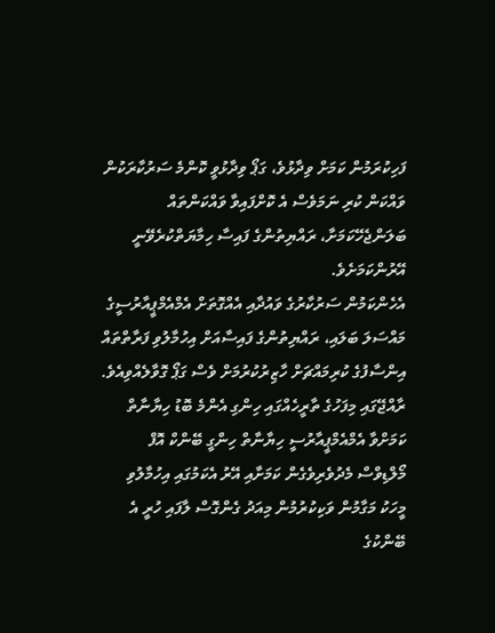ފަހިކުރަމުން ކަމަށް ވިދާޅުވެ، ގަޕޯ ވިދާޅުވީ ކޮންމެ ސަރުކާރަކުން ވައްކަން ކުރި ނަމަވެސް އެ ކޮށްފައިވާ ވައްކަންތައް ބަލަންޖެހޭކަމަށާ، ރައްޔިތުންގެ ފައިސާ ހިމާޔަތްކުރެވޭނީ އޭރުންކަމަށެވެ.
އެހެންކަމުން ސަރުކާރުގެ ވައުދާއި އެއްގޮތަށް އެމްއެމްޕީއާރުސީގެ މައްސަލަ ބަލައި، ރައްޔިތުންގެ ފައިސާއަށް އިހުމާލުވި ފަރާތްތައް އިންސާފުގެ ކުރިމައްޗަށް ހާޒިރުކުރުމަށް ވެސް ގަޕޯ ގޮވާލެއްވިއެވެ.
ރާއްޖޭގައި މިފަހުގެ ތާރީހެއްގައި ހިންގި އެންމެ ބޮޑު ހިޔާނާތް ކަމަށްވާ އެމްއެމްޕީއާރުސީ ހިޔާނާތް ހިންގީ ބޭންކް އޮފް މޯލްޑިވްސް މެދުވެރިވެގެން ކަމަށާއި އޭރު އެކަމުގައި އިހުމާލުވި މީހަކު މަގާމުން ވަކިކުރުމުން މިއަދު ގެންގޮސް ލާފައި ހުރީ އެ ބޭންކުގެ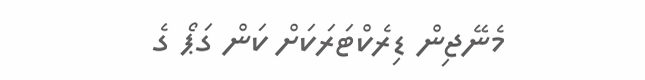މެނޭޖިން ޑިރެކްޓަރަކަށް ކަން ގަޕޯ ގެ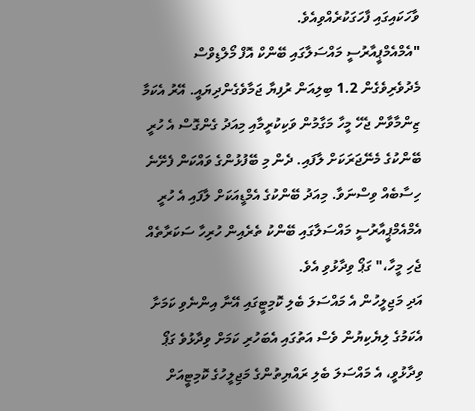ވާހަކައިގައި ފާހަގަކުރެއްވިއެވެ.
"އެމްއެމްޕީއާރުސީ މައްސަލާގައި ބޭންކް އޮފް މޯލްޑިވްސް މެދުވެރިވެގެން 1.2 ބިލިއަން ރުފިޔާ ޖަމާވެގެންދިޔައީ. އޭރު އެކަމާ ޒިންމާވާން ޖެހޭ މީހާ މަގާމުން ވަކިކުރީމާއި މިއަދު ގެންގޮސް އެ ހުރީ ބޭންކުގެ މެނޭޖަރަކަށް ލާފައި. ދެން މި ބޭފުޅުންގެ ވައްކަން ފެށޭނެ ހިސާބެއް ވިސްނަވާ. މިއަދު ބޭންކުގެ އެމްޑީއަކަށް ލާފައި އެ ހުރީ އެމްއެމްޕީއާރުސީ މައްސަލާގައި ބޭންކު ތެރެއިން ހުރިހާ ސަކަރާތެއް ޖެހި މީހާ،" ގަޕޯ ވިދާޅުވި އެވެ.
އަދި މަޖިލީހުން އެ މައްސަލަ ބެލި ކޮމިޓީގައި އޭނާ އިންނެވި ކަމަށާ އެކަމުގެ ލިޔެކިޔުން ވެސް އަތުގައި އެބަހުރި ކަމަށް ވިދާޅުވެ ގަޕޯ ވިދާޅުވީ، އެ މައްސަލަ ބެލި ރައްޔިތުންގެ މަޖިލީހުގެ ކޮމިޓީއަށް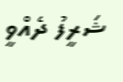ޝަރީފު ދެއްވީ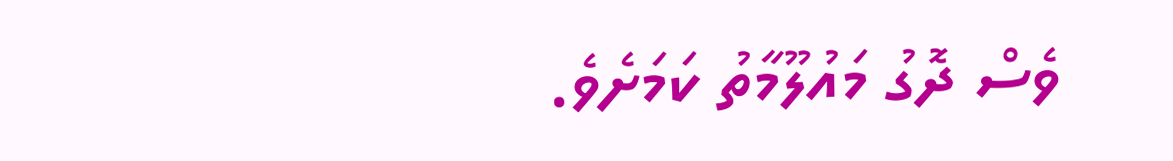ވެސް ދޮގު މައުލޫމާތު ކަމަށެވެ.